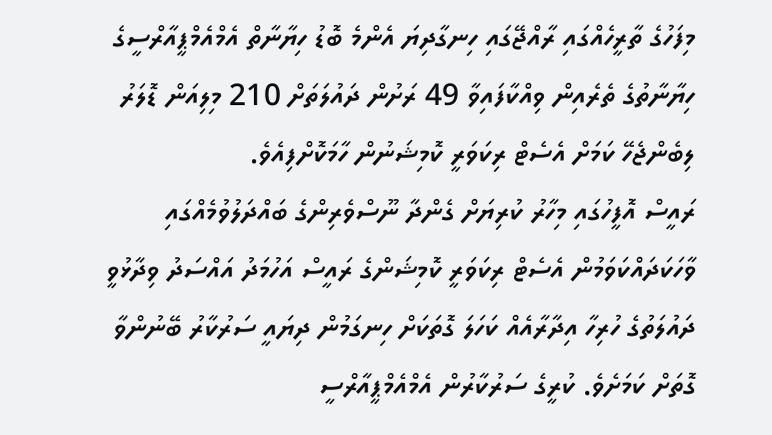މިފަހުގެ ތާރީހެއްގައި ރާއްޖޭގައި ހިނގާދިޔަ އެންމެ ބޮޑު ހިޔާނާތް އެމްއެމްޕީއާރްސީގެ ހިޔާނާތުގެ ތެރެއިން ވިއްކާފައިވާ 49 ރަށުން ދައުލަތަށް 210 މިލިއަން ޑޮލަރު ލިބެންޖެހޭ ކަމަށް އެސެޓް ރިކަވަރީ ކޮމިޝަނުން ހާމަކޮށްފިއެވެ.
ރައީސް އޮފީހުގައި މިހާރު ކުރިޔަށް ގެންދާ ނޫސްވެރިންގެ ބައްދަލުވުމެއްގައި ވާހަކަދައްކަވަމުން އެސެޓް ރިކަވަރީ ކޮމިޝަންގެ ރައީސް އަހުމަދު އައްސަދު ވިދާޅުވީ ދައުލަތުގެ ހުރިހާ އިދާރާއެއް ކަހަލަ ގޮތަކަށް ހިނގަމުން ދިޔައީ ސަރުކާރު ބޭނުންވާ ގޮތަށް ކަމަށެވެ. ކުރީގެ ސަރުކާރުން އެމްއެމްޕީއާރްސީ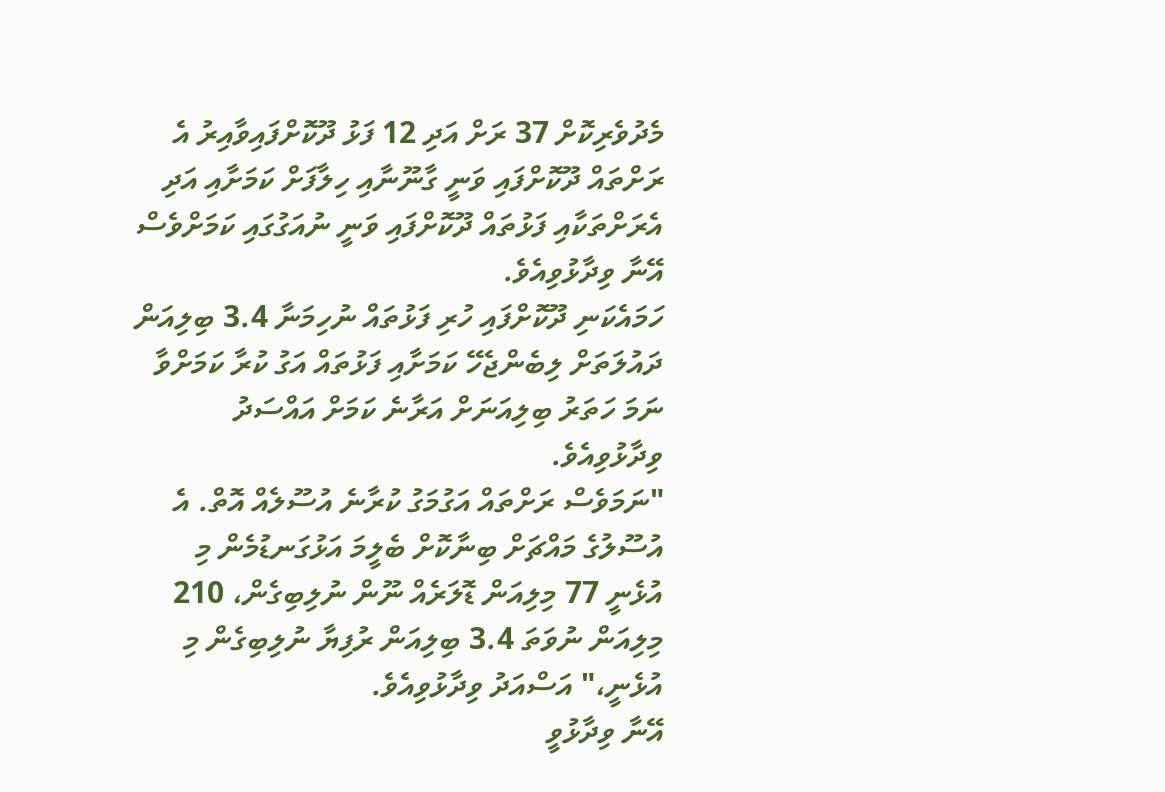މެދުވެރިކޮށް 37 ރަށް އަދި 12 ފަޅު ދޫކޮށްފައިވާއިރު އެ ރަށްތައް ދޫކޮށްފައި ވަނީ ގާނޫނާއި ހިލާފަށް ކަމަށާއި އަދި އެރަށްތަކާއި ފަޅުތައް ދޫކޮށްފައި ވަނީ ނުއަގުގައި ކަމަށްވެސް އޭނާ ވިދާޅުވިއެވެ.
ހަމައެކަނި ދޫކޮށްފައި ހުރި ފަޅުތައް ނުހިމަނާ 3.4 ބިލިއަން ދައުލަތަށް ލިބެންޖެހޭ ކަމަށާއި ފަޅުތައް އަގު ކުރާ ކަމަށްވާ ނަމަ ހަތަރު ބިލިއަނަށް އަރާނެ ކަމަށް އައްސަދު ވިދާޅުވިއެވެ.
"ނަމަވެސް ރަށްތައް އަގުމަގު ކުރާނެ އުސޫލެއް އޮތް. އެ އުސޫލުގެ މައްޗަށް ބިނާކޮށް ބެލީމަ އަޅުގަނޑުމެން މި އުޅެނީ 77 މިލިއަން ޑޮލަރެއް ނޫން ނުލިބިގެން، 210 މިލިއަން ނުވަތަ 3.4 ބިލިއަން ރުފިޔާ ނުލިބިގެން މި އުޅެނީ،" އަސްއަދު ވިދާޅުވިއެވެ.
އޭނާ ވިދާޅުވީ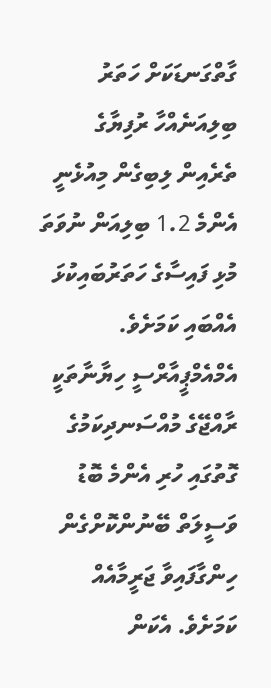ގާތްގަނޑަކަށް ހަތަރު ބިލިއަނެއްހާ ރުފިޔާގެ ތެރެއިން ލިބިގެން މިއުޅެނީ އެންމެ 1.2 ބިލިއަން ނުވަތަ މުޅި ފައިސާގެ ހަތަރުބައިކުޅަ އެއްބައި ކަމަށެވެ. އެމްއެމްޕީއާރްސީ ހިޔާނާތަކީ ރާއްޖޭގެ މުއްސަނދިކަމުގެ ގޮތުގައި ހުރި އެންމެ ބޮޑު ވަސީލަތް ބޭނުންކޮށްގެން ހިންގާފައިވާ ޖަރީމާއެއް ކަމަށެވެ. އެކަން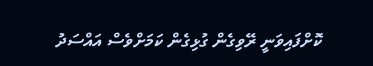ކޮށްފައިވަނީ ރޭވިގެން ގުޅިގެން ކަމަށްވެސް އައްސަދު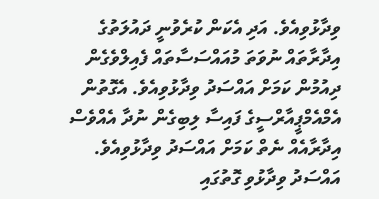ވިދާޅުވިއެވެ. އަދި އެކަން ކުރެވުނީ ދައުލަތުގެ އިދާރާތައް ނުވަތަ މުއައްސަސާތައް ފެއިލްވެގެން ދިއުމުން ކަމަށް އައްސަދު ވިދާޅުވިއެވެ. އެގޮތުން އެމްއެމްޕީއާރްސީގެ ފައިސާ ލިބިގެން ނުދާ އެއްވެސް އިދާރާއެއް ނެތް ކަމަށް އައްސަދު ވިދާޅުވިއެވެ.
އައްސަދު ވިދާޅުވި ގޮތުގައި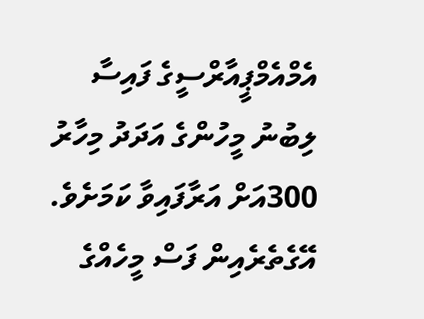އެމްއެމްޕީއާރްސީގެ ފައިސާ ލިބުނު މީހުންގެ އަދަދު މިހާރު 300އަށް އަރާފައިވާ ކަމަށެވެ. އޭގެތެރެއިން ފަސް މީހެއްގެ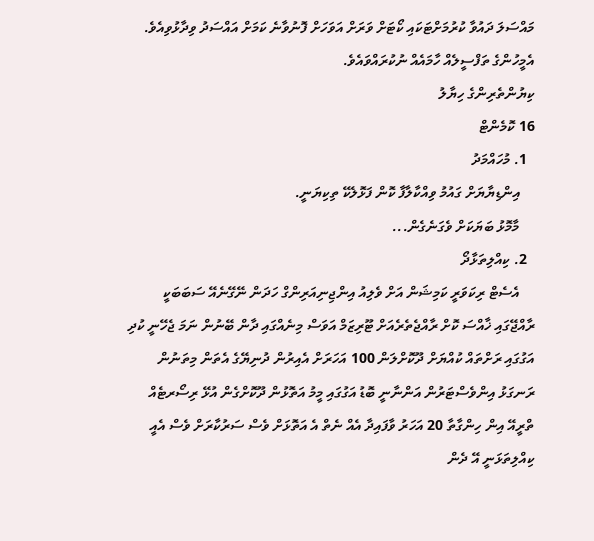މައްސަލަ ދައުވާ ކުރުމަށްޓަކައި ކޯޓަށް ވަރަށް އަވަހަށް ފޮނުވާނެ ކަމަށް އައްސަދު ވިދާޅުވިއެވެ. އެމީހުންގެ ތަފްސީލެއް ހާމައެއް ނުކުރައްވައެވެ.
ކިޔުންތެރިންގެ ހިޔާލު
16 ކޮމެންޓް
  1. މުހައްމަދު
    އިންޑިޔާޔަށް ގައުމު ވިއްކާލާފާ ކޮން ފަޅޮލެކޭ ތިކިޔަނީ.
    މާމޮޅު ބަޔަކަށް ވެގަނެގެން...
  2. ކިއްލިތަޅާދޯ
    އެސެޓް ރިކަވަރީ ކަމިޝަން އަށް ވެލިއު އިންޖިނިއަރިންގް ހަދަން ނޭގޭނެއޭ ސަބަބަކީ ރާއްޖޭގައި ޚާއްސަ ކޮށް ރާއްޖެތެރެއަށް ޓޫރިޒަމް އަވަސް މިނެއްގައި ދާން ބޭނުން ނަމަ ޖެހޭނީ ކުދި އަގުގައި ރަށްތައް ކުއްޔަށް ދޫކޮށްލަން 100 އަހަރަށް އެއިރުން ދުނިޔޭގެ އެތަން މިތަނުން ރަނގަޅު އިންވެސްޓަރުން އަންނާނީ ބޮޑު އަގުގައި މީމު އަތޮޅުން ދޫކޮށްގެން އުޅޭ ރިސޯރޓެއް ތްރީއޭ އިން ހިންގާތާ 20 އަހަރު ވާފައިދާ އެއް ނެތް އެ އަތޮޅަށް ވެސް ސަރުކާރަށް ވެސް އެއީ ކިއްލިތަޅަނީ އޭ ދެން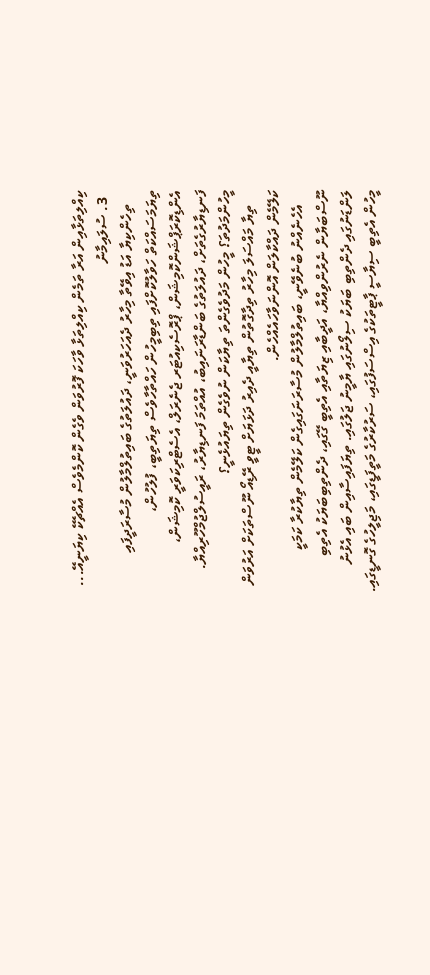ކިއްލިތަޅާއިން އަރާ ތަމެން ކިއްލިތަޅާ ވާހަކަ ފޮރުވަން ވެގެން ކޮންމެވެސް އެއްޗެކޭ ކިޔަނީއޭ...
  3. ސުލައިމާނު
    ތިހެންކިޔާ އަޑު އިވޭތާ މިހާރު ދެއަހަރުވަނީ، ދައުލަތުގެ ބައިތުލްމާލުން މުސާރަދީފައި ތިޔަމަސައްކަތް ހަވާލުކޮށްފައި ތިބިމީހުން ހައްތާހާވެސް ތިޔަތިބީ، ފުލުހުން، އެންޑިކޮރަޕްޝަންކޮމިޝަން، ޕްރޮސެކިއުޓަރ ޖެނެރަލް، އެސެޓްރިކަވަރީ ކޮމިޝަން، ފަނޑިޔާރުގެތަށް، ދައުލަތުގެ ބަންޑާރަނައިބު، އުއްތަމަ ފަނޑިޔާރު، ރައީސުލްޖުމްހޫރިއްޔާ. މީހުންމަދުތަ؟ މީހުން މަދުވެގެންތަ ތިޔާކަން ނުވެގެން ތިޔައުޅެނީ؟
    ތިޔާ މައްސަލަ މިހާރު ތިދާގޮތުން ތިޔާއީ ދެއިރު ދަޅަޔަށް ޓީވީ ރޭޑިއޯ ނޫސްތަކަށް އަރުވަން ކަލޭމެން ދައްކާލަން އޮންނަވާހައެއްހެން.
    އެހެނެއްނު ބުނެވޭނީ، ބައިތުލްމާލުން މުސާރަނަގައިގެން ކަލޭމެން ތިޔާކުރާ ކަމަކީ ނޫސްބަޔާން ނެރުންވިއްޔާ، އަދީބާއި ޒިޔަތާއި އެތިބީ ގޭގައި، ދެންތިބިބަޔަކު އެތިބި ލަންޑަނުގައި ދެންތިބި ބަޔަކު ސިލޯނުގައި ޔާމީނު ޖަލުގައި. ތިޔަފައިސާއިން ބައި އެޅުނު މީހުން އެތިބީ ސިޔާސީ ޕާޓީތަކުގެ އިސްސަފުގައި، ސަރުކާރުގެ މަތީފަޑީގައި، މަޖިލީހުގެ ގޮނޑީގައި.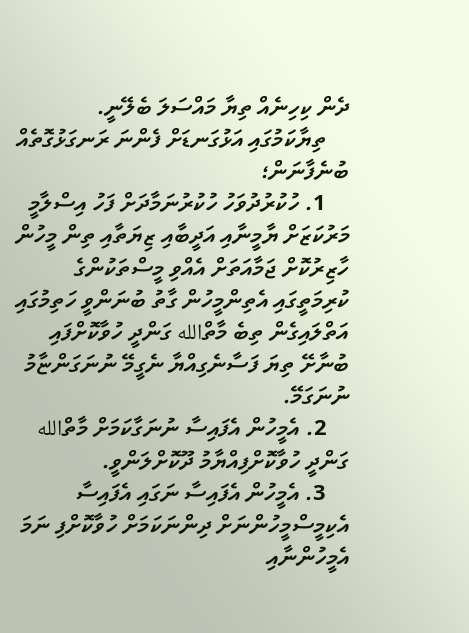ދެން ކިހިނެއް ތިޔާ މައްސަލަ ބެލޭނީ.
    ތިޔާކަމުގައި އަޅުގަނޑަށް ފެންނަ ރަނގަޅުގޮތެއް ބުނެފާނަން؛
    1. ހުކުރުދުވަހު ހުކުރުނަމާދަށް ފަހު އިސްލާމީ މަރުކަޒަށް ޔާމީނާއި އަދީބާއި ޒިޔަތާއި ތިން މީހުން ހާޒިރުކޮށް ޖަމާއަތަށް އެއްވި މީސްތަކުންގެ ކުރިމަތީގައި އެތިންމީހުން ގާތު ބުނަންވީ ހަތިމުގައި އަތްލައިގެން ތިބެ މާތްالله ގަންދީ ހުވާކޮށްފައި ބުނާށޭ ތިޔަ ފަސާނެގިއްޔާ ނެގީމޭ ނުނަގަންޏާމު ނުނަގަމޭ.
    2. އެމީހުން އެފައިސާ ނުނަގާކަމަށް މާތްالله ގަންދީ ހުވާކޮށްފިއްޔާމު ދޫކޮށްލަންވީ.
    3. އެމީހުން އެފައިސާ ނަގައި އެފައިސާ އެކިމީސްމީހުންނަށް ދިންނަކަމަށް ހުވާކޮށްފި ނަމަ އެމީހުންނާއި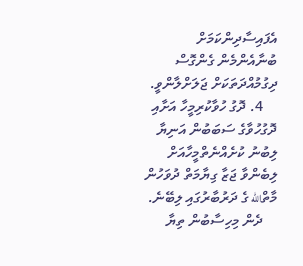އެފައިސާދިންކަމަށް ބުނާއެންމެން ގެންގޮސް ދިގުމުއްދަތަކަށް ޖަލަށްލާންވީ.
    4. ދޮގު ހުވާކުރިމީހާ އަށާއި ދޮގުހުވާގެ ސަބަބުން އަނިޔާ ލިބުނު ކުށެއްނެތްމީހާއަށް ލިބެންވާ ޖަޒާ ގިޔާމަތް ދުވަހުން މާތްالله ގެ ދަރުބާރުގައި ލިބޭނެ.
    ދެން މިހިސާބުން ތިޔާ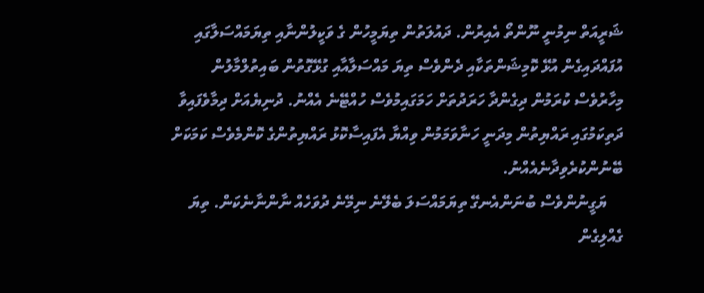ޝަރީއަތް ނިމުނީ ނޫންތޯ އެއިރުން. ދައުލަތުން ތިޔަމީހުން ގެ ވަކީލުންނާއި ތިޔަމައްސަލާގައި އުފައްދައިގެން އުޅޭ ކޮމިޝަންތަކާއި ދެންވެސް ތިޔަ މައްސަލާއާއި ގުޅޭގޮތުން ބައިތުލްމާލުން މިހާރުވެސް ކުރަމުން ދިގެންދާ ހަރަދުތަށް ހަމަގައިމުވެސް ހުއްޓޭނެ އެއްނު. ދުނިޔެއަށް ދިމާވެފައިވާ ދަތިކަމުގައި ރައްޔިތުން މިދަނީ ހަނާވަމަމުން ވިއްޔާ އެފައިސާކޮޅު ރައްޔިތުންގެ ކޮންމެވެސް ކަމަކަށް ބޭނުންކުރެވިދާނެއެއްނު.
    ޔަގީނުންވެސް ބުނަންއެނގޭ ތިޔަމައްސަލަ ބެލޭނެ ނިމޭނެ ދުވަހެއް ނާންނާނެކަން. ތިޔަ ގެއްލިގެން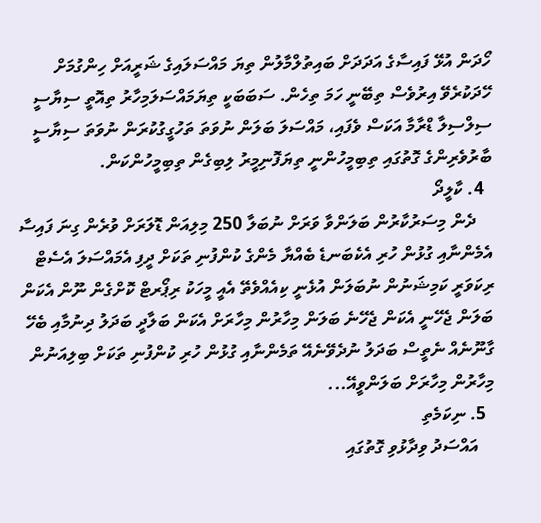ހޯދަން އުޅޭ ފައިސާގެ އަދަދަށް ބައިތުލްމާލުން ތިޔަ މައްސަލައިގެ ޝަރީއަށް ހިންގުމަށް ހޭދަކުރެވޭ އިރުވެސް ތިބޭނީ ހަމަ ތިހެން. ސަބަބަކީ ތިޔަމައްސަލަމިހާރު ތިއޮތީ ސިޔާސީ ސިލްސިލާ ޑްރާމާ އަކަސް ވެފައި، މައްސަލަ ބަލަން ނުވަތަ ތަހުގީގުކުރަން ނުވަތަ ސިޔާސީ ބާރުވެރިންގެ ގޮތުގައި ތިބިމީހުންނީ ތިޔަފޮނިމީރު ލިބިގެން ތިބިމީހުންކަން.
  4. ކާލީދޯ
    ދެން މިސަރުކާރުން ބަލަންވާ ވަރަށް ނުބަލާ 250 މިލިއަން ޑޮލަރަށް ވުރެން ގިނަ ފައިސާ އެމެންނާއި ގުޅުން ހުރި އެކެބަނޑެ ބެއްޔާ މެންގެ ކުންފުނި ތަކަށް ދީފި އެމައްސަލަ އެސެޓް ރިކަވަރީ ކަމިޝަނުން ނުބަލަން އުޅެނީ ކިއެއްވެތޭ އެއީ މީހަކު ރިޕޯރޓް ކޮށްގެން ނޫން އެކަން ބަލަން ޖެހޭނީ އެކަން ޖެހޭނެ ބަލަން މިހާރުން މިހާރަށް އެކަން ބަލާދީ ބަދަލު ދިނުމާއި ބެހޭ ގާނޫނެއް ނެތީސް ބަދަލު ނުދެވޭނެއޭ ތަމެންނާއި ގުޅުން ހުރި ކުންފުނި ތަކަށް ބިލިއަނުން މިހާރުން މިހާރަށް ބަލަންވީއޭ...
  5. ނިކަމެތި
    އައްސަދު ވިދާޅުވި ގޮތުގައި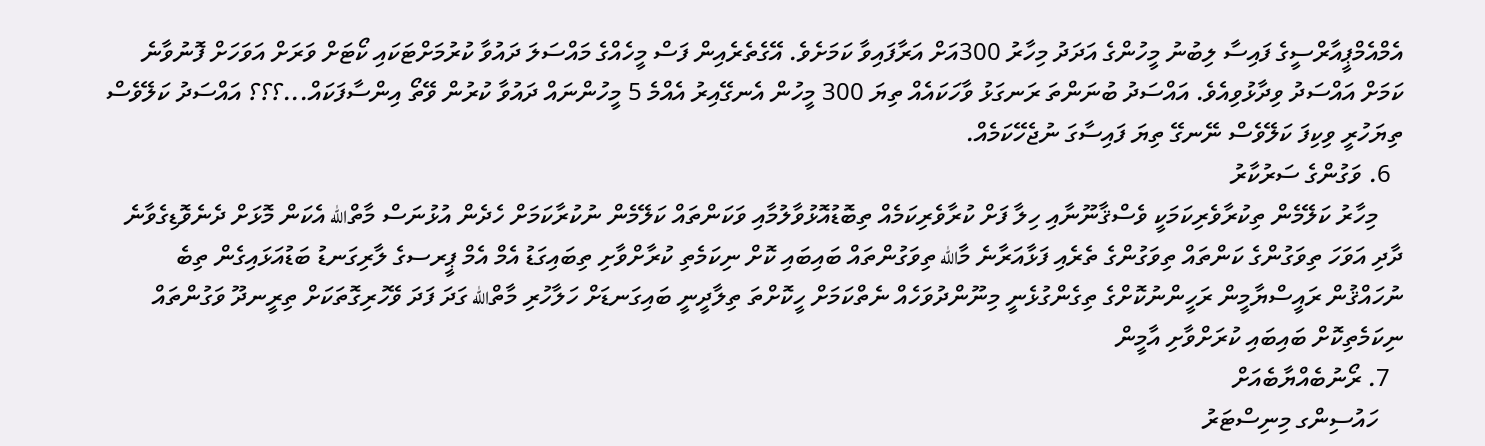އެމްއެމްޕީއާރްސީގެ ފައިސާ ލިބުނު މީހުންގެ އަދަދު މިހާރު 300އަށް އަރާފައިވާ ކަމަށެވެ. އޭގެތެރެއިން ފަސް މީހެއްގެ މައްސަލަ ދައުވާ ކުރުމަށްޓަކައި ކޯޓަށް ވަރަށް އަވަހަށް ފޮނުވާނެ ކަމަށް އައްސަދު ވިދާޅުވިއެވެ. އައްސަދު ބުނަންތަ ރަނގަޅު ވާހަކައެއް ތިޔަ 300 މީހުން އެނގޭއިރު އެއްމެ 5 މީހުންނައް ދައުވާ ކުރުން ވޭތޯ އިންސާފަކައް...؟؟؟ އައްސަދު ކަލޭވެސް ތިޔަހުރީ ވިކިފަ ކަލޭވެސް ނޭނގޭ ތިޔަ ފައިސާގަ ނުޖެހޭކަމެއް.
  6. ވަގުންގެ ސަރުކާރު
    މިހާރު ކަލޭމެން ތިކުރާވެރިކަމަކީ ވެސްޤާނޫނާއި ހިލާ ފަށް ކުރާވެރިކަމެއް ތިބޮޑުއޮޅުވާލުމާއި ވަކަންތައް ކަލޭމެން ނުކުރާކަމަށް ހެދެން އުޅުނަސް މާތްالله އެކަން މޮޅަށް ދެނެވޮޑިގެވާނެ ދާދި އަވަހަ ތިވަގުންގެ ކަންތައް ތިވަގުންގެ ތެރެއި ފަޅާއަރާނެ މާالله ތިވަގުންތައް ބައިބައި ކޮށް ނިކަމެތި ކުރާށްވާށި ތިބައިގަޑު އެމް އެމް ޕީރސގެ ލާރިގަނޑު ބަޑުއަޅައިގެން ތިބެ ނުހައްޤުން ރައީސްޔާމީން ރަހީންނުކޮށްގެ ތިގެންގުޅެނީ މިނޫންދުވަހެއް ނެތްކަމަށް ހީކޮށްތަ ތިލާދީނީ ބައިގަނޑަށް ހަލާހުރި މާތްالله ގަދަ ފަދަ ވޭހުރިގޮތަކަށް ތިރީނދޫ ވަގުންތައް ނިކަމެތިކޮށް ބައިބައި ކުރަށްވާށި އާމީން
  7. ރޯނުބެއްޔާބެއަށް
    ހައުސިންގ މިނިސްޓަރު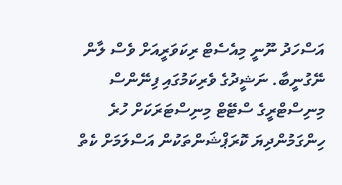އަސްހަދު ނޫނީ މިއެސެޓް ރިކަވަރީއަށް ވެސް ލާން ނޭގުނީބާ. ނަޝީދުގެ ވެރިކަމުގައި ފިނޭންސް މިނިސްޓްރީގެ ސްޓޭޓް މިނިސްޓަރަކަށް ހުރެ ހިންގަމުންދިޔަ ކޮރަޕްޝަންތަކުން އަސްލަމަށް ކެތް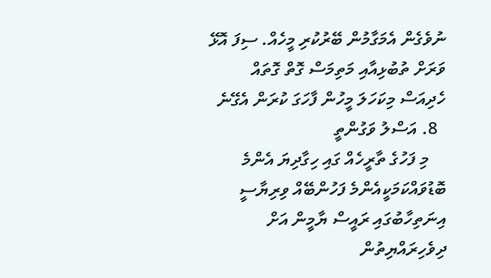ނުވެގެން އެމަގާމުން ބޭރުކުރި މީހެއް. ސިފަ އޮޅޭ ވަރަށް ތުބުޅިއާއި މަތިމަސް ގޮތް ގޮތައް ހެދިއަސް މިކަހަލަ މީހުން ފާހަގަ ކުރަން އެގޭނެ
  8. އަސްލު ވަގުންތީ
    މި ފަހުގެ ތާރީހެއް ގައި ހިގާދިޔަ އެންމެ ބޮޑުވައްކަމަކީއެންމެ ފަހުންބޭއް ވިރިޔާސީ އިނަތިހާބުގައި ރައީސް ޔާމީން އަށް ދިވެހިރައްޔިތުން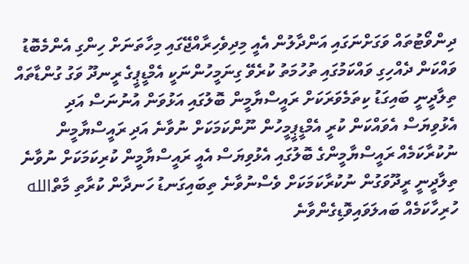ދިންވޯޓުތައް ވަގަށްނަގައި އަންދާލުން އެއީ މިދިވެހިރާއްޖޭގައި މިހާތަނަށް ހިންގި އެންމެބޮޑު ވައްކަން ދެއްހިގި ވައްކަމުގައި ތުހުމަތު ކުރެވޭ ގިނަމީހުންނަކީ އެމްޑީޕީގެ ރީނދޫ ވަގު ގުންޑާތައް ތިލާދީނީ ބައިގަޑު ކިތަމެވަރަކަށް ރައީސްޔާމީން ބޮލުގައި އަޅުވަން އުނުނަސް އަދި އެޅުވިޔަސް އެވައްކަން ކުރީ އެމްޑީޕީމީހުން ނޫންކަމަކަށް ނުވާނެ އަދި ރައީސްޔާމީން ނުކުރާކަމެއް ރައީސްޔާމީންގެ ބޮލުގައި އެޅުވިޔަސް އެއީ ރައީސްޔާމީން ކުރިކަމަކަށް ނުވާނެ ތިލާދީނީ ރީދޫވަގުން ނުކުރާކަމަކަށް ވެސްނުވާނެ ތިބައިގަނޑު ހަނދާން ކުރާތި މާތްالله ހުރިހާކަމެއް ބައލަވައިވޮޑިގެންވާނެ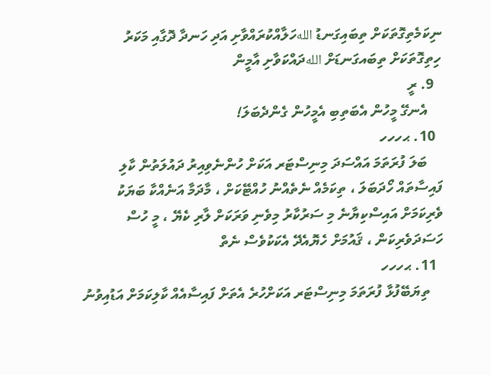ނިކަމެތިގޮތަކަށް ތިބައިގަނޑު اللهހަލާއްކުރައްވާށި އަދި ހަނދާ ދޮގާއި މަކަރު ހިތިގޮތަކަށް ތިބައގަނޑަށް اللهދައްކަވާށި އާމީން
  9. ރީ
    އެނގޭ މީހުން އެބަތިބި އެމީހުން ގެންދެބަލަ!
  10. ޙހހހ
    ބަލަ ފުރަތަމަ އައްސަދަ މިނިސްޓަރ އަކަށް ހުންނެވިއިރު ދައުލަތުން ކާލި ފައިސާތައް ހޯދަބަލަ ، ތިކަމެއް ނެތެއްނު ހުއްޓޭކަށް ، މާދަމާ އަނެއްކާ ބަޔަކު ވެރިކަމަށް އައިސްކިޔާނެ މި ސަރުކާރު މިވެނި ވަރަކަށް ލާރި ކެޔޭ ، މީ ހުސް ހަސަދަވެރިކަން ، ޤައުމަށް ހެޔޮއެދޭ އެކަކުވެސް ނެތް
  11. ޙހހހ
    ތިޔަބޭފުޅާ ފުރަތަމަ މިނިސްޓަރ އަކަށްހުރެ އެތަށް ފައިސާއެއް ކާލިކަމަށް އަޑުއިވުނު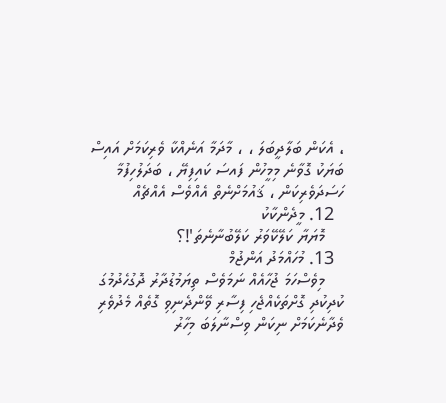، އެކަން ބަލާދީބަލަ ، ، މާދަމާ އަނެއްކާ ވެރިކަމަށް އައިސް ބަޔަކު ގޮވާނެ މިމީހުން ފައސަ ކައިފިޔޭ ، ބަދަލުހިފުމާ ހަސަދަވެރިކަން ، ޤައުމަށްނެތް އެއްވެސް އެއްޗެއް
  12. މީދެންކާކު
    މޮޔަޔާ ކަލޭކޭވަރު ކަލޭބުނާނެތަ'!؟
  13. މުހައްމަދު އަންޖުމް
    މިވެސްހަމަ ޖުހާއެއް ނަމަވެސް ތިޔަމުޑުދާރު ދޮގުހެދުމުގަ ކުދިކުދި ގޮށްތަކެއްޖެހި ފިސާރި ވޭންދެނިވި ގޮތެއް މެދުވެރި ވެދާނެކަމަށް ނިކަން ވިސްނާލަބަ މިހާރު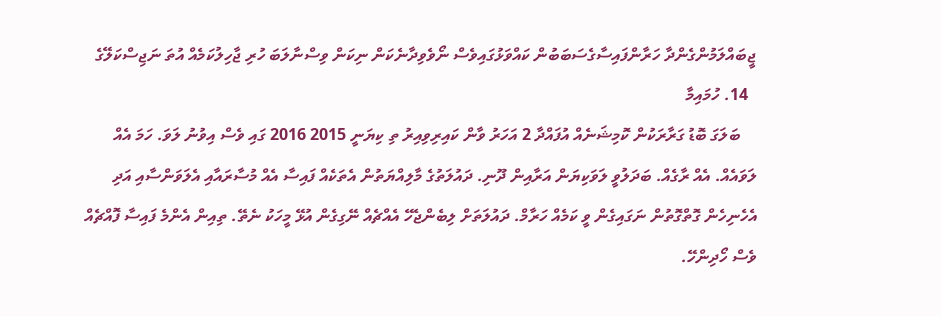ޖީބައްލަމުންގެންދާ ހަރާންފައިސާގެސަބަބުން ކައްވަޅުގައިވެސް ނޯވެވިދާނެކަން ނިކަން ވިސްނާލަބަ ހުރި ޖާހިލުކަމެއް އުތަ ނަޖިސްކަލޭގެ
  14. ހުމައިމާ
    ބަލަގަ ބޮޑު ގަރާރަކުން ކޮމިޝަނެއް އުފައްދާ 2 އަހަރު ވާން ކައިރިވިއިރު ތި ކިޔަނީ 2015 2016 ގައި ވެސް އިވުނު ލަވަ. ހަމަ އެއް ލަވައެއް. އެއް ރާގެއް. ބަދަލުވީ ލަވަކިޔަން އަރާއިން ދޫނި. ދައުލަތުގެ މާލިއްޔަތުން އެތަކެއް ފައިސާ އެއް މުސާރައާއި އެލަވަންސާއި އަދި އެހެނިހެން ގޮތްގޮތުން ނަގައިގެން ވީ ކަމެއް ހަރާމް. ދައުލަތަށް ލިބެންޖެހޭ އެއްޗެއް ނޭގިގެން އުޅޭ މީހަކު ނެތޭ. ތިއިން އެންމެ ފައިސާ ފޮއްޗެއް ވެސް ހޯދިންހޭ.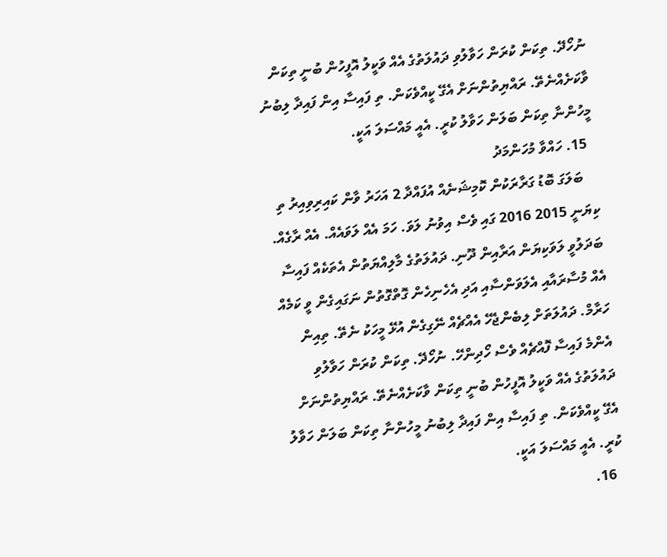ނުހޯދޭ. ތިކަން ކުރަން ހަވާލުވި ދައުލަތުގެ އެއް ވަކީލު އޮފީހުން ބުނީ ތިކަން ވާކަށެއްނެތޭ. ރައްޔިތުންނަށް އެގޭ ކީއްވެކަން. ތި ފައިސާ އިން ފައިދާ ލިބުނު މީހުންނާ ތިކަން ބަލަން ހަވާލު ކުރީ. އެއީ މައްސަލަ އަކީ.
  15. ހައްވާ މުހަންމަދު
    ބަލަގަ ބޮޑު ގަރާރަކުން ކޮމިޝަނެއް އުފައްދާ 2 އަހަރު ވާން ކައިރިވިއިރު ތި ކިޔަނީ 2015 2016 ގައި ވެސް އިވުނު ލަވަ. ހަމަ އެއް ލަވައެއް. އެއް ރާގެއް. ބަދަލުވީ ލަވަކިޔަން އަރާއިން ދޫނި. ދައުލަތުގެ މާލިއްޔަތުން އެތަކެއް ފައިސާ އެއް މުސާރައާއި އެލަވަންސާއި އަދި އެހެނިހެން ގޮތްގޮތުން ނަގައިގެން ވީ ކަމެއް ހަރާމް. ދައުލަތަށް ލިބެންޖެހޭ އެއްޗެއް ނޭގިގެން އުޅޭ މީހަކު ނެތޭ. ތިއިން އެންމެ ފައިސާ ފޮއްޗެއް ވެސް ހޯދިންހޭ. ނުހޯދޭ. ތިކަން ކުރަން ހަވާލުވި ދައުލަތުގެ އެއް ވަކީލު އޮފީހުން ބުނީ ތިކަން ވާކަށެއްނެތޭ. ރައްޔިތުންނަށް އެގޭ ކީއްވެކަން. ތި ފައިސާ އިން ފައިދާ ލިބުނު މީހުންނާ ތިކަން ބަލަން ހަވާލު ކުރީ. އެއީ މައްސަލަ އަކީ.
  16.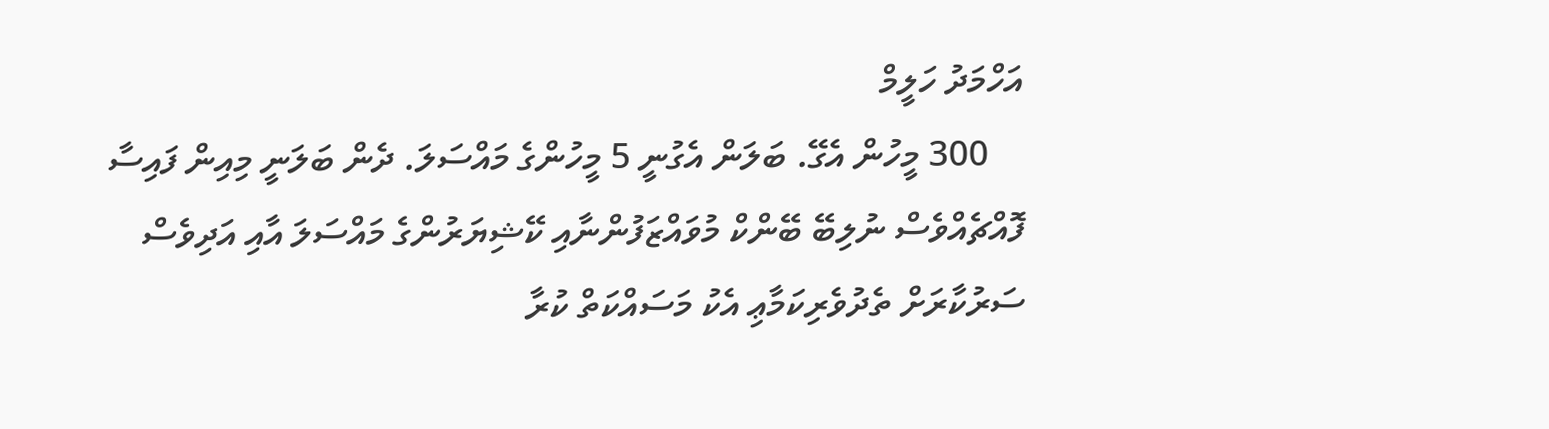އަހްމަދު ހަލީމް
    300 މީހުން އެގޭ. ބަލަން އެގުނީ 5 މީހުންގެ މައްސަލަ. ދެން ބަލަނީ މިއިން ފައިސާ ފޮއްޗެއްވެސް ނުލިބޭ ބޭންކް މުވައްޒަފުންނާއި ކޭޝިޔަރުންގެ މައްސަލަ އާއި އަދިވެސް ސަރުކާރަށް ތެދުވެރިކަމާޢި އެކު މަސައްކަތް ކުރާ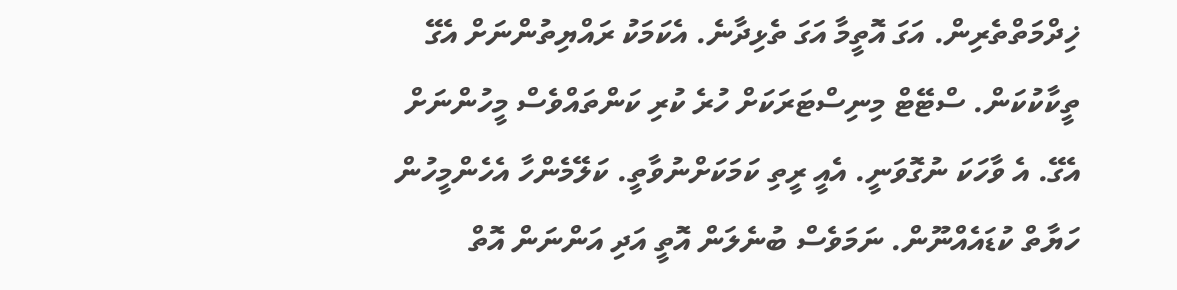ޚިދްމަތްތެރިން. އަގަ އޮތީމާ އަގަ ތެޅިދާނެ. އެކަމަކު ރައްޔިތުންނަށް އެގޭ ތީކާކުކަން. ސްޓޭޓް މިނިސްޓަރަކަށް ހުރެ ކުރި ކަންތައްވެސް މީހުންނަށް އެގޭ. އެ ވާހަކަ ނުގޮވަނީ. އެއީ ރީތި ކަމަކަށްނުވާތީ. ކަލޭމެންހާ އެހެންމީހުން ހަޔާތް ކުޑައެއްނޫން. ނަމަވެސް ބުނެލަން އޮތީ އަދި އަންނަން އޮތް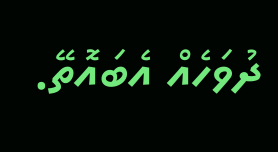ދުވަހެއް އެބައޮތޭ.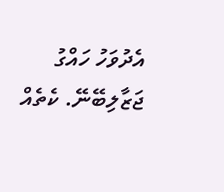އެދުވަހު ހައްގު ޖަޒާލިބޭނޭ. ކެތެއް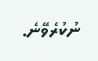ނުކުރެވޭނެ.